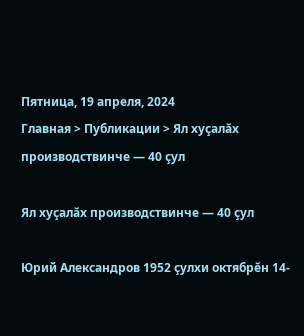Пятница, 19 апреля, 2024
Главная > Публикации > Ял хуçалăх производствинче — 40 çул

Ял хуçалăх производствинче — 40 çул

Юрий Александров 1952 çулхи октябрĕн 14-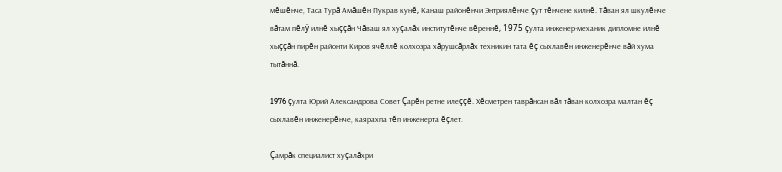мĕшĕнче, Таса Турă Амăшĕн Пукрав кунĕ, Канаш районĕнчи Энтриялĕнче çут тĕнчене килнĕ. Тăван ял шкулĕнче вăтам пĕлÿ илнĕ хыççăн Чăваш ял хуçалăх институтĕнче вĕреннĕ, 1975 çулта инженер-механик дипломне илнĕ хыççăн пирĕн районти Киров ячĕллĕ колхозра хăрушсăрлăх техникин тата ĕç сыхлавĕн инженерĕнче вăй хума тытăннă.

1976 çулта Юрий Александрова Совет Çарĕн ретне илеççĕ. Хĕсметрен таврăнсан вăл тăван колхозра малтан ĕç сыхлавĕн инженерĕнче, каярахпа тĕп инженерта ĕçлет.

Çамрăк специалист хуçалăхри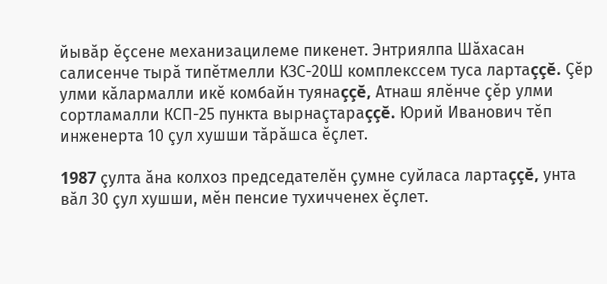йывăр ĕçсене механизацилеме пикенет. Энтриялпа Шăхасан салисенче тырă типĕтмелли КЗС-20Ш комплекссем туса лартаççĕ. Çĕр улми кăлармалли икĕ комбайн туянаççĕ, Атнаш ялĕнче çĕр улми сортламалли КСП-25 пункта вырнаçтараççĕ. Юрий Иванович тĕп инженерта 10 çул хушши тăрăшса ĕçлет.

1987 çулта ăна колхоз председателĕн çумне суйласа лартаççĕ, унта вăл 30 çул хушши, мĕн пенсие тухичченех ĕçлет.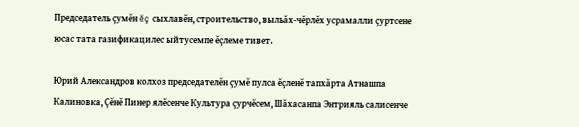Председатель çумĕн ĕç сыхлавĕн, строительство, выльăх-чĕрлĕх усрамалли çуртсене юсас тата газификацилес ыйтусемпе ĕçлеме тивет.

Юрий Александров колхоз председателĕн çумĕ пулса ĕçленĕ тапхăрта Атнашпа Калиновка, Çĕнĕ Пинер ялĕсенче Культура çурчĕсем, Шăхасанпа Энтрияль салисенче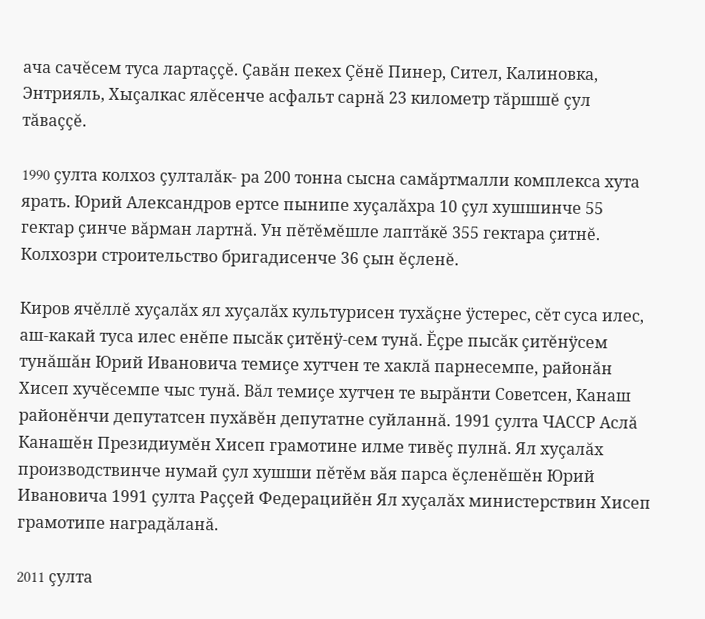ача сачĕсем туса лартаççĕ. Çавăн пекех Çĕнĕ Пинер, Сител, Калиновка, Энтрияль, Хыçалкас ялĕсенче асфальт сарнă 23 километр тăршшĕ çул тăваççĕ.

1990 çулта колхоз çулталăк- ра 200 тонна сысна самăртмалли комплекса хута ярать. Юрий Александров ертсе пынипе хуçалăхра 10 çул хушшинче 55 гектар çинче вăрман лартнă. Ун пĕтĕмĕшле лаптăкĕ 355 гектара çитнĕ. Колхозри строительство бригадисенче 36 çын ĕçленĕ.

Киров ячĕллĕ хуçалăх ял хуçалăх культурисен тухăçне ÿстерес, сĕт суса илес, аш-какай туса илес енĕпе пысăк çитĕнÿ-сем тунă. Ĕçре пысăк çитĕнÿсем тунăшăн Юрий Ивановича темиçе хутчен те хаклă парнесемпе, районăн Хисеп хучĕсемпе чыс тунă. Вăл темиçе хутчен те вырăнти Советсен, Канаш районĕнчи депутатсен пухăвĕн депутатне суйланнă. 1991 çулта ЧАССР Аслă Канашĕн Президиумĕн Хисеп грамотине илме тивĕç пулнă. Ял хуçалăх производствинче нумай çул хушши пĕтĕм вăя парса ĕçленĕшĕн Юрий Ивановича 1991 çулта Раççей Федерацийĕн Ял хуçалăх министерствин Хисеп грамотипе наградăланă.

2011 çулта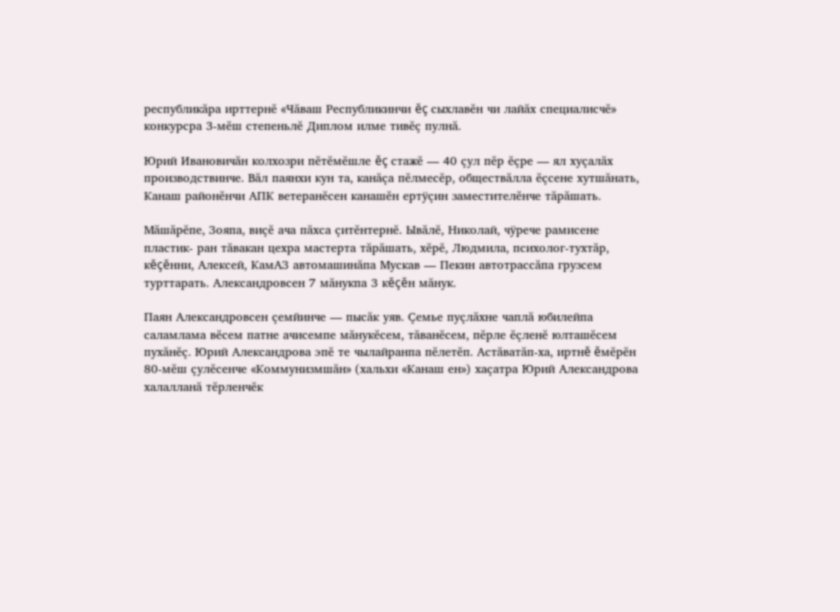республикăра ирттернĕ «Чăваш Республикинчи ĕç сыхлавĕн чи лайăх специалисчĕ» конкурсра 3-мĕш степеньлĕ Диплом илме тивĕç пулнă.

Юрий Ивановичăн колхозри пĕтĕмĕшле ĕç стажĕ — 40 çул пĕр ĕçре — ял хуçалăх производствинче. Вăл паянхи кун та, канăçа пĕлмесĕр, обществăлла ĕçсене хутшăнать, Канаш районĕнчи АПК ветеранĕсен канашĕн ертÿçин заместителĕнче тăрăшать.

Мăшăрĕпе, Зояпа, виçĕ ача пăхса çитĕнтернĕ. Ывăлĕ, Николай, чÿрече рамисене пластик- ран тăвакан цехра мастерта тăрăшать, хĕрĕ, Людмила, психолог-тухтăр, кĕçĕнни, Алексей, КамАЗ автомашинăпа Мускав — Пекин автотрассăпа грузсем турттарать. Александровсен 7 мăнукпа 3 кĕçĕн мăнук.

Паян Александровсен çемйинче — пысăк уяв. Çемье пуçлăхне чаплă юбилейпа саламлама вĕсем патне ачисемпе мăнукĕсем, тăванĕсем, пĕрле ĕçленĕ юлташĕсем пухăнĕç. Юрий Александрова эпĕ те чылайранпа пĕлетĕп. Астăватăп-ха, иртнĕ ĕмĕрĕн 80-мĕш çулĕсенче «Коммунизмшăн» (хальхи «Канаш ен») хаçатра Юрий Александрова халалланă тĕрленчĕк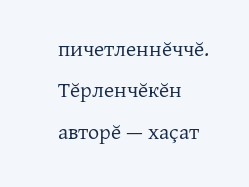пичетленнĕччĕ. Тĕрленчĕкĕн авторĕ — хаçат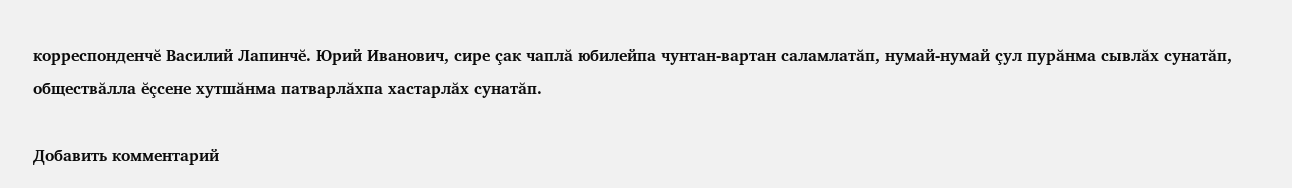корреспонденчĕ Василий Лапинчĕ. Юрий Иванович, сире çак чаплă юбилейпа чунтан-вартан саламлатăп, нумай-нумай çул пурăнма сывлăх сунатăп, обществăлла ĕçсене хутшăнма патварлăхпа хастарлăх сунатăп.

Добавить комментарий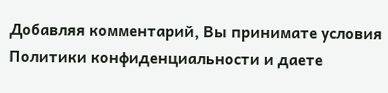Добавляя комментарий, Вы принимате условия Политики конфиденциальности и даете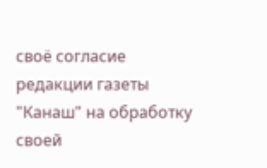своё согласие редакции газеты "Канаш" на обработку своей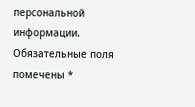персональной информации. Обязательные поля помечены *